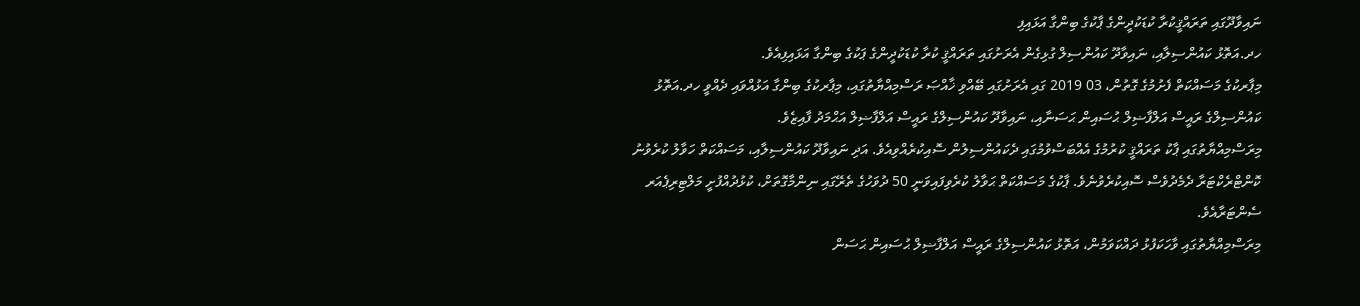ނައިވާދޫގައި ތަރައްޤީކުރާ ކުޑަކުދީންގެ ޕާކުގެ ބިންގާ އަޅައިފި
ހދ.އަތޮޅު ކައުންސިލާއި، ނައިވާދޫ ކައުންސިލް ގުޅިގެން އެރަށުގައި ތަރައްޤީ ކުރާ ކުޑަކުދީންގެ ޕަކުގެ ބިންގާ އަޅައިފިއެވެ.
މިޕާރކުގެ މަސައްކަތް ފެށުމުގެ ގޮތުން، 03 2019 ގައި އެރަށުގައި ބޭއްވި ޚާއްޞަ ރަސްމިއްޔާތުގައި، މިޕާރކުގެ ބިންގާ އަޅުއްވައި ދެއްވީ ހދ.އަތޮޅު ކައުންސިލްގެ ރައީސް އަލްފާޟިލް ޙުސައިން ޙަސަނާއި، ނައިވާދޫ ކައުންސިލްގެ ރައީސް އަލްފާޟިލް އަޙްމަދު ފާއިޒެވެ.
މިރަސްމިއްޔާތުގައި ޕާކު ތަރައްޤީ ކުރުމުގެ އެއްބަސްވުމުގައި ދެކައުންސިލުން ސޮއިކުރެއްވިއެވެ. އަދި ނައިވާދޫ ކައުންސިލާއި، މަސައްކަތް ހަވާލު ކުރެވުނު ކޮންޓްރެކްޓަރާ ދެމެދުވެސް ސޮއިކުރެވުނެވެ. ޕާކުގެ މަސައްކަތް ޙަވާލު ކުރެވިފައިވަނީ 50 ދުވަހުގެ ތެރޭގައި ނިންމާގޮތަށް، ކުޅުދުއްފުށީ މަލްޓިރިޕެއަރ ސެންޓަރާއެވެ.
މިރަސްމިއްޔާތުގައި ވާހަކަފުޅު ދައްކަވަމުން، އަތޮޅު ކައުންސިލްގެ ރައީސް އަލްފާޟިލް ޙުސައިން ޙަސަން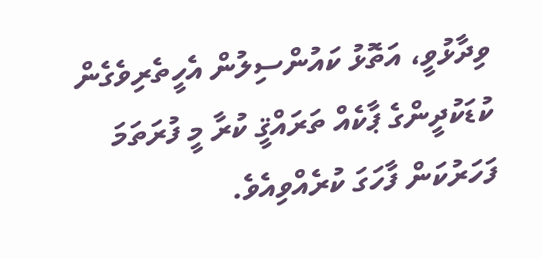ވިދާޅުވީ، އަތޮޅު ކައުންސިލުން އެހީތެރިވެގެން ކުޑަކުދީންގެ ޕާކެއް ތަރައްޤީ ކުރާ މީ ފުރަތަމަ ފަހަރުކަން ފާހަގަ ކުރެއްވިއެވެ.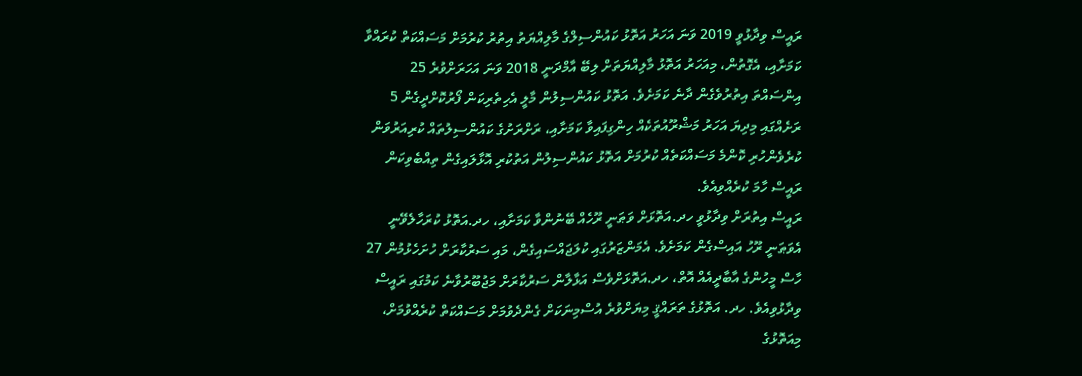ރައީސް ވިދާޅުވީ 2019 ވަނަ އަހަރު އަތޮޅު ކައުންސިލްގެ މާލިއްޔަތު އިތުރު ކުރުމަށް މަސައްކަތް ކުރައްވާ ކަމަށާއި، އެގޮތުން، މިއަހަރު އަތޮޅު މާލިއްޔަތަށް ލިބޭ އާމްދަނީ 2018 ވަނަ އަހަރަށްވުރެ 25 އިންސައްތަ އިތުރުވެގެން ދާނެ ކަމަށެވެ. އަތޮޅު ކައުންސިލުން މާލީ އެހިތެރިކަން ފޯރުކޮށްދީގެން 5 ރަށެއްގައި މިދިޔަ އަހަރު މަޝްރޫއުތަކެއް ހިންގިފައިވާ ކަމަށާއި، ރަށްރަށުގެ ކައުންސިލުތައް ކުރިއަރުވަން ކުރެވެންހުރި ކޮންމެ މަސައްކަތެއް ކުރުމަށް އަތޮޅު ކައުންސިލުން އަތުކުރި އޮޅާލައިގެން ތިއްބެވިކަން ރައީސް ހާމަ ކުރެއްވިއެވެ.
ރައީސް އިތުރަށް ވިދާޅުވީ ހދ.އަތޮޅަށް ވަޠަނީ ރޫހެއް ބޭނުންވާ ކަމަށާއި، ހދ.އަތޮޅު ކުރަހާލެވޭނީ އެވަޠަނީ ރޫހު އައިސްގެން ކަމަށެވެ. އެމަންޒަރުގައި ކުލަޖައްސައިގެން، މައި ސަރުކާރަށް ހުށަހެޅުމުން 27 ހާސް މީހުންގެ އާބާދީއެއް އޮތް، ހދ.އަތޮޅަށްވެސް އަޅާލާން ސަރުކާރަށް މަޖުބޫރުވާނެ ކަމުގައި ރައީސް ވިދާޅުވިއެވެ. ހދ. އަތޮޅުގެ ތަރައްޤީ މިޔަށްވުރެ އުސްމިނަކަށް ގެންދެވުމަށް މަސައްކަތް ކުރެއްވުމަށް، މިއަތޮޅުގެ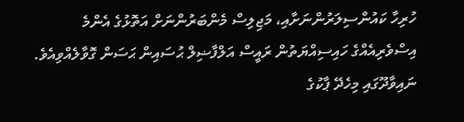ހުރިހާ ކައުންސިލަރުންނަށާއި، މަޖިލިސް މެންބަރުންނަށް އަތޮޅުގެ އެންމެ އިސްވެރިއެއްގެ ހައިސިއްޔަތުން ރައީސް އަލްފާޟިލް ޙުސައިން ޙަސަން ގޮވާލެއްވިއެވެ.
ނައިވާދޫގައި މިހެދޭ ޕާކުގެ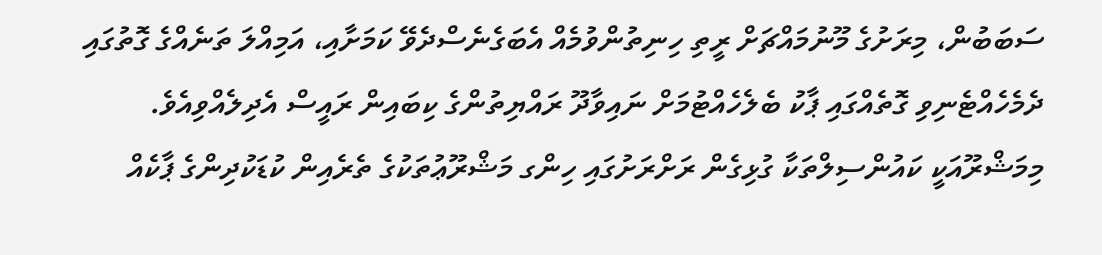ސަބަބުން، މިރަށުގެ މޫނުމައްޗަށް ރީތި ހިނިތުންވުމެއް އެބަގެނެސްދެވޭ ކަމަށާއި، އަމިއްލަ ތަނެއްގެ ގޮތުގައި ދެމެހެއްޓެނިވި ގޮތެއްގައި ޕާކު ބެލެހެއްޓުމަށް ނައިވާދޫ ރައްޔިތުންގެ ކިބައިން ރައީސް އެދިލެއްވިއެވެ.
މިމަޝްރޫއަކީ ކައުންސިލްތަކާ ގުޅިގެން ރަށްރަށުގައި ހިންގ މަޝްރޫޢުތަކުގެ ތެރެއިން ކުޑަކުދިންގެ ޕާކެއް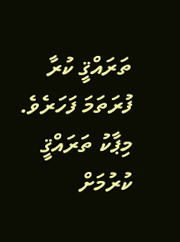ތަރައްޤީ ކުރާ ފުރަތަމަ ފަހަރެވެ. މިޕާކު ތަރައްޤީ ކުރުމަށް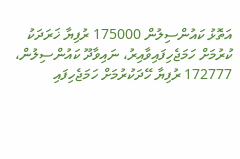އަތޮޅު ކައުންސިލުން 175000 ރުފިޔާ ޚަރަދަކު ކުރުމަށް ހަމަޖެހިފައިވާއިރު، ނައިވާދޫ ކައުންސިލުން، 172777 ރުފިޔާ ހޭދަކުރުމަށް ހަމަޖެހިފައި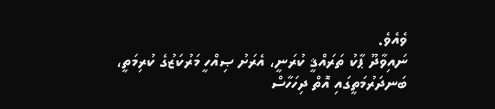ވެއެވެ.
ނައިވާދޫ ޕާކު ތަރައްޤީ ކުރަނީ، އެރަށު ޞިއްހީ މަރުކަޒުގެ ކުރިމަތީ، ބަނދަރުމަތީގައި އޮތް ދިހަހާސް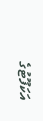އަކަފޫޓުގެ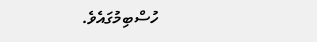ހުސްބިމުގައެވެ.